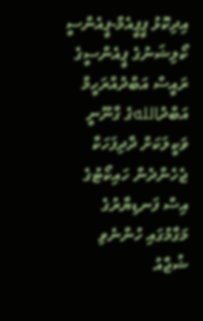އިދިކޮޅު ޕީޕީއެމް-ޕީއެންސީ ކޯލިޝަނުގެ ޕީއެންސީގެ ރައީސް އަބްދުއްރަހީމް އަބްދުاللهގެ ގާނޫނީ ވަކީލަކަށް ދާދިފަހަކާ ޖެހެންދެން ހައިކޯޓުގެ އިސް ފަނޑިޔާރުގެ މަގާމުގައި ހުންނެވި ޝުޖާއު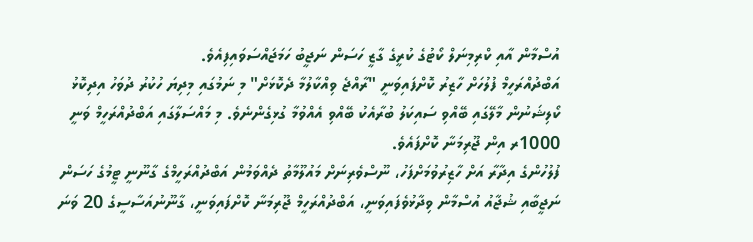އުސްމާން އާއި ކްރިމިނަލް ކޯޓުގެ ކުރީގެ ގާޒީ ހަސަން ނަޖީބު ހަމަޖައްސަވައިފިއެވެ.
އަބްދުއްރަހީމް ފުލުހަށް ހާޒިރު ކޮށްފައިވަނީ "ރާއްޖެ ވިއްކާލުމާ ދެކޮޅަށް" މި ނަމުގައި މިދިޔަ ހުކުރު ދުވަހު އިދިކޮޅު ކޯލިޝަނުން މާލޭގައި ބޭއްވި ސައިކަލު ބުރާއެކު ބޭއްވި އެއްވުމާ ގުޅިގެންނެވެ. މި މައްސަލާގައި އަބްދުއްރަހީމް ވަނީ 1000ރ އިން ޖޫރިމަނާ ކޮށްފައެވެ.
ފުލުހުންގެ އިދާރާ އަށް ހާޒިރުވުމަށްފަހު، ނޫސްވެރިނަށް މައުލޫމާތު ދެއްވަމުން އަބްދުއްރަހީމްގެ ގާނޫނީ ޓީމުގެ ހަސަން ނަޖީބާއި ޝުޖާއު އުސްމާން ވިދާޅުވެފައިވަނީ، އަބްދުއްރަހީމް ޖޫރިމަނާ ކޮށްފައިވަނީ، ގާނޫނުއަސާސީގެ 20 ވަނަ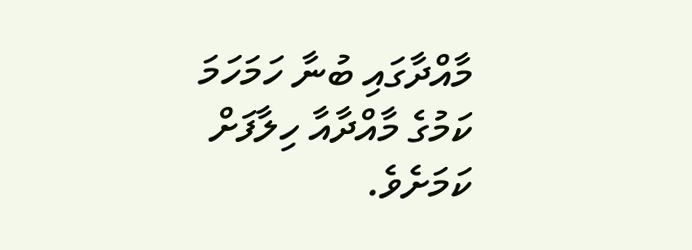މާއްދާގައި ބުނާ ހަމަހަމަ ކަމުގެ މާއްދާއާ ހިލާފަށް ކަމަށެވެ.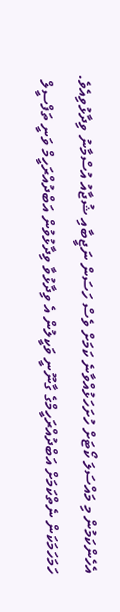އެހެންކަމުން މި މައްސަލަ ކޯޓަށް ހުށަހަޅުއްވާނެ ކަމަށް ވެސް ހަސަން ނަޖީބާއި ޝުޖާއު އުސްމާނު ވިދާޅުވިއެވެ.
ހަމަހަމަކަން ނެތްކަމަށް އަބްދުއްރަހީމްގެ ގާނޫނީ ވަކީލުން އެ ވިދާޅުވާ ވިދާޅުވުން އަބްދުއްރަހީމް ވަނީ ތަފްސީލް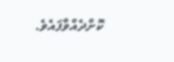ކޮށްދެއްވާފައެވެ.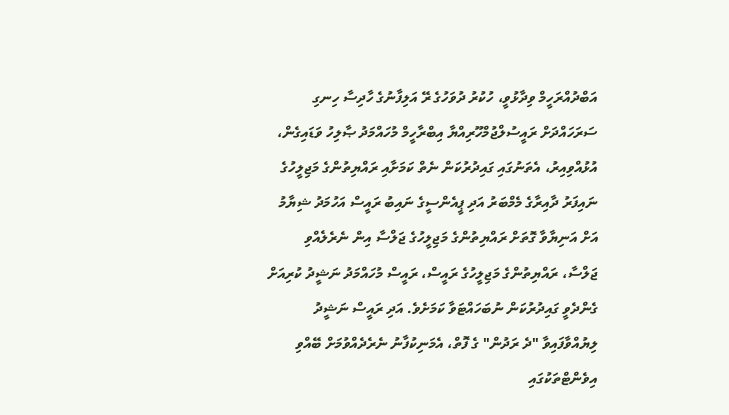އަބްދުއްރަހީމް ވިދާޅުވީ، ހުކުރު ދުވަހުގެ ރޭ އަލިފާނުގެ ހާދިސާ ހިނގި ސަރަހައްދަށް ރައީސުލްޖުމްހޫރިއްޔާ އިބްރާހީމް މުހައްމަދު ޞާލިހު ވަޑައިގެން، އުޅުއްވިއިރު، އެތަނުގައި ގައިދުރުކަން ނެތް ކަމަށާއި ރައްޔިތުންގެ މަޖިލީހުގެ ނައިފަރު ދާއިރާގެ މެމްބަރު އަދި ޕީއެންސީގެ ނައިބު ރައީސް އަހުމަދު ޝިޔާމު އަށް އަނިޔާވާ ގޮތަށް ރައްޔިތުންގެ މަޖިލީހުގެ ޖަލްސާ އިން ނެރެލެއްވި ޖަލްސާ، ރައްޔިތުންގެ މަޖިލީހުގެ ރައީސް، ރައީސް މުހައްމަދު ނަޝީދު ކުރިއަށް ގެންދެވީ ގައިދުރުކަން ނުބަހައްޓަވާ ކަމަށެވެ. އަދި ރައީސް ނަޝީދު ލިޔުއްވާފައިވާ "ދެ ރަދުން" ގެ ފޮތް، އެމަނިކުފާނު ނެރެދެއްވުމަށް ބޭއްވި އިވެންޓްތަކުގައި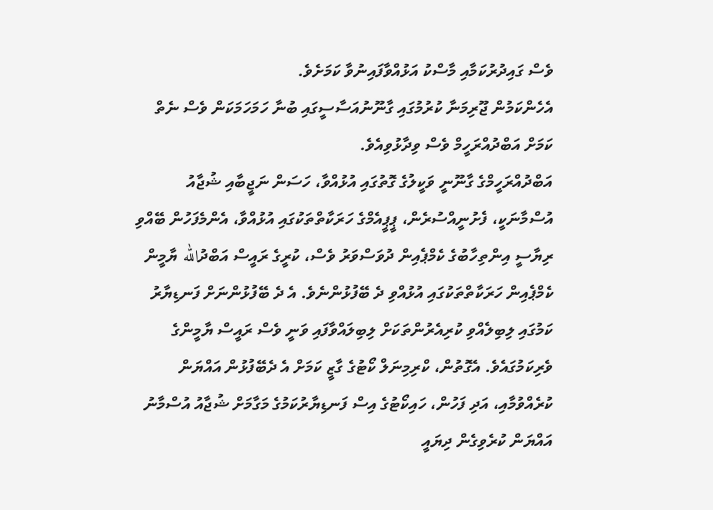ވެސް ގައިދުރުކަމާއި މާސްކު އަޅުއްވާފައިނުވާ ކަމަށެވެ.
އެހެންކަމުން ޖޫރިމަނާ ކުރުމުގައި ގާނޫނުއަސާސީގައި ބުނާ ހަމަހަމަކަން ވެސް ނެތް ކަމަށް އަބްދުއްރަހީމް ވެސް ވިދާޅުވިއެވެ.
އަބްދުއްރަހީމްގެ ގާނޫނީ ވަކީލުގެ ގޮތުގައި އުޅުއްވާ، ހަސަން ނަޖީބާއި ޝުޖާއު އުސްމާނަކީ، ފެށުނީއްސުރެން، ޕީޕީއެމްގެ ހަރަކާތްތަކުގައި އުޅުއްވާ، އެންމެފަހުން ބޭއްވި ރިޔާސީ އިންތިހާބުގެ ކެމްޕެއިން ދުވަސްވަރު ވެސް، ކުރީގެ ރައީސް އަބްދުالله ޔާމީން ކެމްޕެއިން ހަރަކާތްތަކުގައި އުޅުއްވި ދެ ބޭފުޅުންނެވެ. އެ ދެ ބޭފުޅުންނަށް ފަނޑިޔާރު ކަމުގައި ލިބިލެއްވި ކުރިއެރުންތަކަށް ލިބިލައްވާފައި ވަނީ ވެސް ރައީސް ޔާމީންގެ ވެރިކަމުގައެވެ. އެގޮތުން، ކްރިމިނަލް ކޯޓުގެ ގާޒީ ކަމަށް އެ ދެބޭފުޅުން އައްޔަން ކުރެއްވުމާއި، އަދި ފަހުން، ހައިކޯޓުގެ އިސް ފަނޑިޔާރުކަމުގެ މަގާމަށް ޝުޖާއު އުސްމާނު އައްޔަން ކުރެވިގެން ދިޔައީ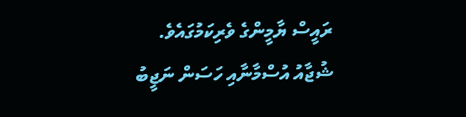ރައީސް ޔާމީންގެ ވެރިކަމުގައެވެ.
ޝުޖާއު އުސްމާނާއި ހަސަން ނަޖީބު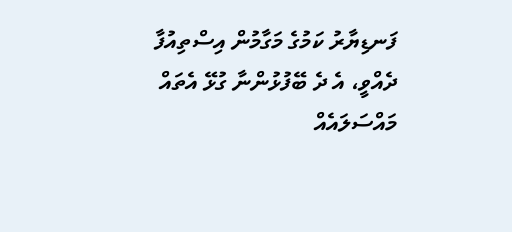ފަނޑިޔާރު ކަމުގެ މަގާމުން އިސްތިއުފާ ދެއްވީ، އެ ދެ ބޭފުޅުންނާ ގުޅޭ އެތައް މައްސަލައެއް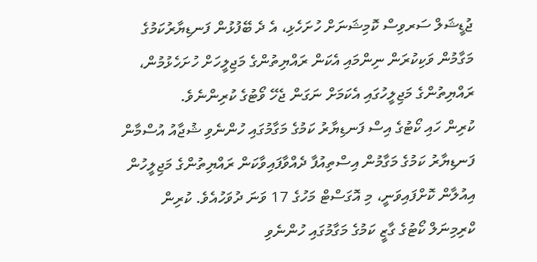ޖުޑީޝަލް ސަރވިސް ކޮމިޝަނަށް ހުށަހެޅި، އެ ދެ ބޭފުޅުން ފަނޑިޔާރުކަމުގެ މަގާމުން ވަކިކުރަން ނިންމައި އެކަން ރައްޔިތުންގެ މަޖިލީހަށް ހުށަހެޅުމުން، ރައްޔިތުންގެ މަޖިލީހުގައި އެކަމަށް ނަގަން ޖެހޭ ވޯޓުގެ ކުރިންނެވެ.
ކުރިން ހައި ކޯޓުގެ އިސް ފަނޑިޔާރު ކަމުގެ މަގާމުގައި ހުންނެވި ޝުޖާއު އުސްމާން ފަނޑިޔާރު ކަމުގެ މަގާމުން އިސްތިއުފާ ދެއްވާފައިވާކަން ރައްޔިތުންގެ މަޖިލީހުން އިއުލާން ކޮށްފައިވަނީ، މި އޮގަސްޓް މަހުގެ 17 ވަނަ ދުވަހުއެވެ. ކުރިން ކްރިމިނަލް ކޯޓުގެ ގާޒީ ކަމުގެ މަގާމުގައި ހުންނެވި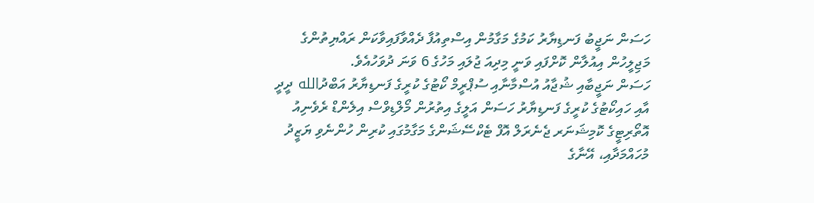ހަސަން ނަޖީބު ފަނޑިޔާރު ކަމުގެ މަގާމުން އިސްތިއުފާ ދެއްވާފައިވާކަން ރައްޔިތުންގެ މަޖިލީހުން އިއުލާން ކޮށްފައި ވަނީ މިދިއަ ޖުލައި މަހުގެ 6 ވަނަ ދުވަހުއެވެ.
ހަސަން ނަޖީބާއި ޝުޖާއު އުސްމާނާއި ސުޕްރީމް ކޯޓުގެ ކުރީގެ ފަނޑިޔާރު އަބްދުالله ދީދީ އާއި ހައިކޯޓުގެ ކުރީގެ ފަނޑިޔާރު ހަސަން އަލީގެ އިތުރުން މޯލްޑިވްސް އިލެންޑް ރެވެނިއު އޮތޯރިޓީގެ ކޮމިޝަނަރ ޖެނެރަލް އޮފް ޓެކްސޭޝަންގެ މަގާމުގައި ކުރިން ހުންނެވި ޔަޒީދު މުހައްމަދާއި، އޭނާގެ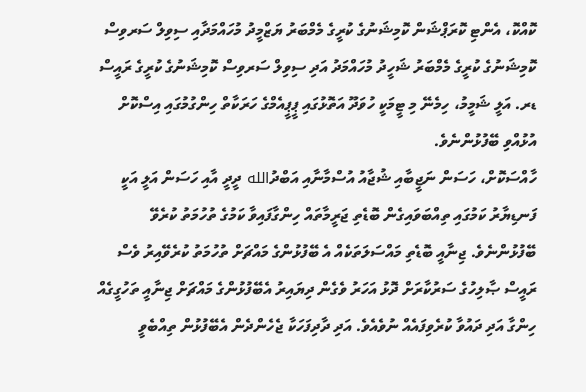ކޮއްކޮ، އެންޓި ކޮރަޕްޝަން ކޮމިޝަނުގެ ކުރީގެ މެމްބަރު ޔަޒްމީދު މުހައްމަދާއި ސިވިލް ސަރވިސް ކޮމިޝަނުގެ ކުރީގެ މެމްބަރު ޝަހީދު މުހައްމަދު އަދި ސިވިލް ސަރވިސް ކޮމިޝަނުގެ ކުރީގެ ރައީސް ޑރ. އަލީ ޝަމީމު، ހިމެނޭ މި ޓީމަކީ ހުވަދޫ އަތޮޅުގައި ޕީޕީއެމްގެ ހަރަކާތް ހިންގުމުގައި އިސްކޮށް އުޅުއްވި ބޭފުޅުންނެވެ.
ހާއްސަކޮށް، ހަސަން ނަޖީބާއި ޝުޖާއު އުސްމާނާއި އަބްދުالله ދީދީ އާއި ހަސަން އަލީ އަކީ ފަނޑިޔާރު ކަމުގައި ތިއްބަވައިގެން ބޮޑެތި ޖަރީމާތައް ހިންގާފައިވާ ކަމުގެ ތުހުމަތު ކުރެވޭ ބޭފުޅުންނެވެ. ޖިނާއީ ބޮޑެތި މައްސަލަތަކެއް އެ ބޭފުޅުންގެ މައްޗަށް ތުހުމަތު ކުރެވޭއިރު ވެސް ރައީސް ޞާލިހުގެ ސަރުކާރަށް ދޮޅު އަހަރު ވެގެން ދިޔައިރު އެބޭފުޅުންގެ މައްޗަށް ޖިނާއީ ތަހުގީގެއް ހިންގާ އަދި ދައުވާ ކުރެވިފައެއް ނުވެއެވެ. އަދި ދާދިފަހަކާ ޖެހެންދެން އެބޭފުޅުން ތިއްބެވީ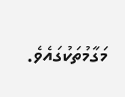މަގާމުތަކުގައެވެ.